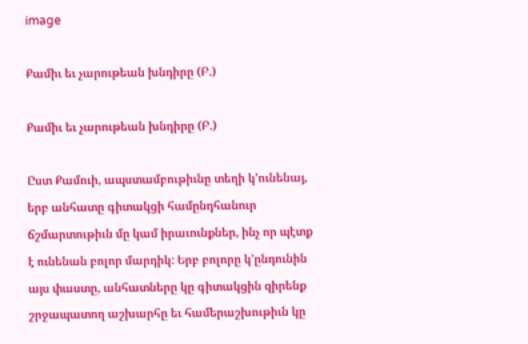image

Քամիւ եւ չարութեան խնդիրը (Բ.)

Քամիւ եւ չարութեան խնդիրը (Բ.)

Ըստ Քամուի, ապստամբութիւնը տեղի կ՚ունենայ, երբ անհատը գիտակցի համընդհանուր ճշմարտութիւն մը կամ իրաւունքներ, ինչ որ պէտք է ունենան բոլոր մարդիկ: Երբ բոլորը կ՚ընդունին այս փաստը, անհատները կը գիտակցին զիրենք շրջապատող աշխարհը եւ համերաշխութիւն կը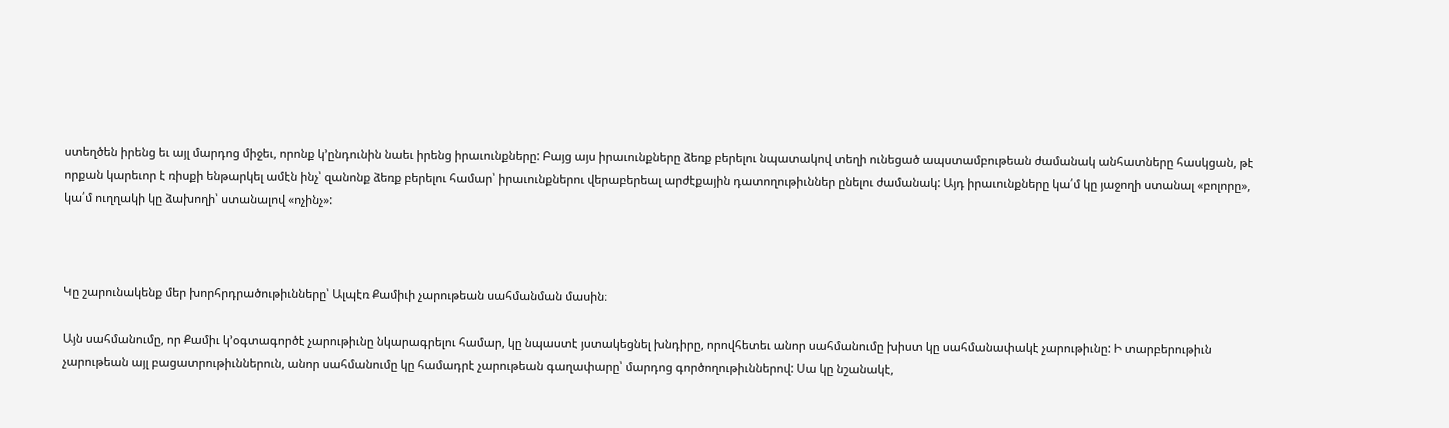ստեղծեն իրենց եւ այլ մարդոց միջեւ, որոնք կ՚ընդունին նաեւ իրենց իրաւունքները: Բայց այս իրաւունքները ձեռք բերելու նպատակով տեղի ունեցած ապստամբութեան ժամանակ անհատները հասկցան, թէ որքան կարեւոր է ռիսքի ենթարկել ամէն ինչ՝ զանոնք ձեռք բերելու համար՝ իրաւունքներու վերաբերեալ արժէքային դատողութիւններ ընելու ժամանակ: Այդ իրաւունքները կա՛մ կը յաջողի ստանալ «բոլորը», կա՛մ ուղղակի կը ձախողի՝ ստանալով «ոչինչ»:



Կը շարունակենք մեր խորհրդրածութիւնները՝ Ալպէռ Քամիւի չարութեան սահմանման մասին։

Այն սահմանումը, որ Քամիւ կ՚օգտագործէ չարութիւնը նկարագրելու համար, կը նպաստէ յստակեցնել խնդիրը, որովհետեւ անոր սահմանումը խիստ կը սահմանափակէ չարութիւնը: Ի տարբերութիւն չարութեան այլ բացատրութիւններուն, անոր սահմանումը կը համադրէ չարութեան գաղափարը՝ մարդոց գործողութիւններով: Սա կը նշանակէ,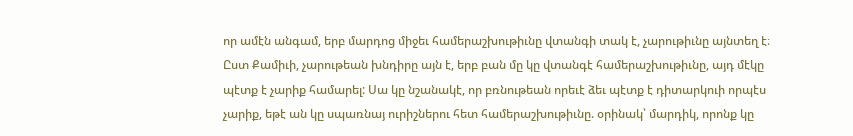որ ամէն անգամ, երբ մարդոց միջեւ համերաշխութիւնը վտանգի տակ է, չարութիւնը այնտեղ է։ Ըստ Քամիւի, չարութեան խնդիրը այն է, երբ բան մը կը վտանգէ համերաշխութիւնը, այդ մէկը պէտք է չարիք համարել: Սա կը նշանակէ, որ բռնութեան որեւէ ձեւ պէտք է դիտարկուի որպէս չարիք, եթէ ան կը սպառնայ ուրիշներու հետ համերաշխութիւնը. օրինակ՝ մարդիկ, որոնք կը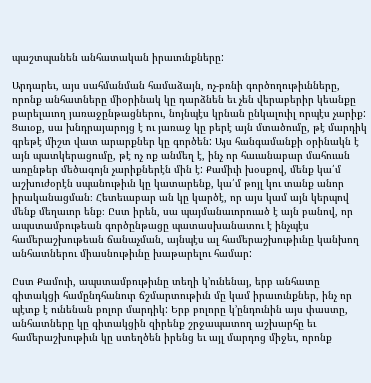պաշտպանեն անհատական իրաւունքները:

Արդարեւ, այս սահմանման համաձայն, ոչ-բռնի գործողութիւնները, որոնք անհատները միօրինակ կը դարձնեն եւ չեն վերաբերիր կեանքը բարելաւող յառաջընթացներու, նոյնպէս կրնան ընկալուիլ որպէս չարիք: Ցաւօք, սա խնդրայարոյց է ու յառաջ կը բերէ այն մտածումը, թէ մարդիկ գրեթէ միշտ վատ արարքներ կը գործեն: Այս հանգամանքի օրինակն է այն պատկերացումը, թէ ոչ ոք անմեղ է, ինչ որ հաւանաբար մահուան առընթեր մեծագոյն չարիքներէն մին է: Քամիւի խօսքով, մենք կա՛մ աշխուժօրէն սպանութիւն կը կատարենք, կա՛մ թոյլ կու տանք անոր իրականացման։ Հետեւաբար ան կը կարծէ, որ այս կամ այն կերպով մենք մեղաւոր ենք։ Ըստ իրեն, սա պայմանաւորուած է այն բանով, որ ապստամբութեան գործընթացը պատասխանատու է ինչպէս համերաշխութեան ճանաչման, այնպէս ալ համերաշխութիւնը կանխող անհատներու միասնութիւնը խաթարելու համար:

Ըստ Քամուի, ապստամբութիւնը տեղի կ՚ունենայ, երբ անհատը գիտակցի համընդհանուր ճշմարտութիւն մը կամ իրաւունքներ, ինչ որ պէտք է ունենան բոլոր մարդիկ: Երբ բոլորը կ՚ընդունին այս փաստը, անհատները կը գիտակցին զիրենք շրջապատող աշխարհը եւ համերաշխութիւն կը ստեղծեն իրենց եւ այլ մարդոց միջեւ, որոնք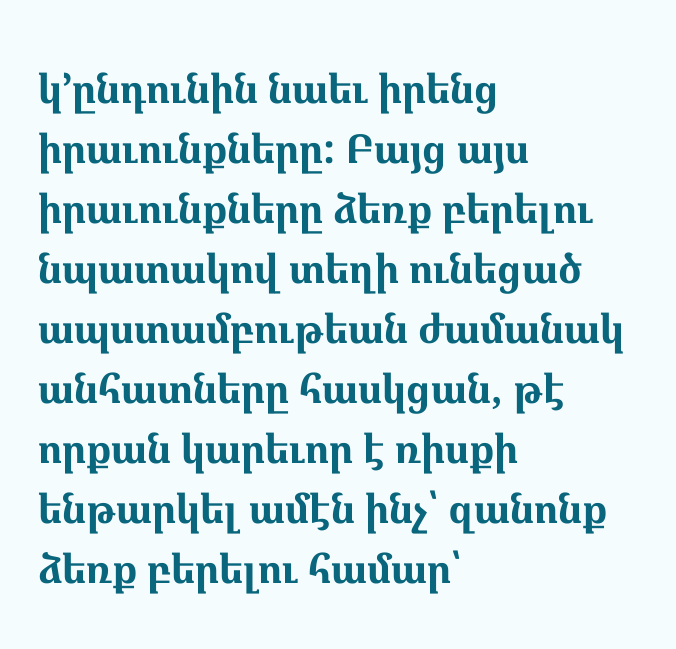կ՚ընդունին նաեւ իրենց իրաւունքները: Բայց այս իրաւունքները ձեռք բերելու նպատակով տեղի ունեցած ապստամբութեան ժամանակ անհատները հասկցան, թէ որքան կարեւոր է ռիսքի ենթարկել ամէն ինչ՝ զանոնք ձեռք բերելու համար՝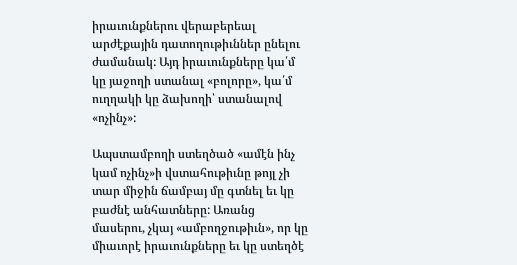իրաւունքներու վերաբերեալ արժէքային դատողութիւններ ընելու ժամանակ: Այդ իրաւունքները կա՛մ կը յաջողի ստանալ «բոլորը», կա՛մ ուղղակի կը ձախողի՝ ստանալով «ոչինչ»:

Ապստամբողի ստեղծած «ամէն ինչ կամ ոչինչ»ի վստահութիւնը թոյլ չի տար միջին ճամբայ մը գտնել եւ կը բաժնէ անհատները: Առանց մասերու, չկայ «ամբողջութիւն», որ կը միաւորէ իրաւունքները եւ կը ստեղծէ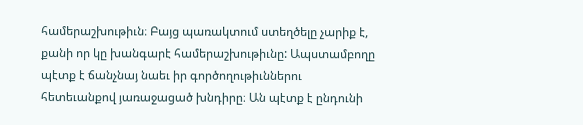համերաշխութիւն։ Բայց պառակտում ստեղծելը չարիք է, քանի որ կը խանգարէ համերաշխութիւնը: Ապստամբողը պէտք է ճանչնայ նաեւ իր գործողութիւններու հետեւանքով յառաջացած խնդիրը։ Ան պէտք է ընդունի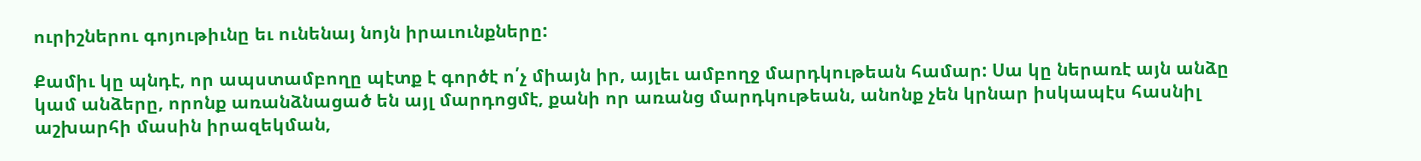ուրիշներու գոյութիւնը եւ ունենայ նոյն իրաւունքները:

Քամիւ կը պնդէ, որ ապստամբողը պէտք է գործէ ո՛չ միայն իր, այլեւ ամբողջ մարդկութեան համար: Սա կը ներառէ այն անձը կամ անձերը, որոնք առանձնացած են այլ մարդոցմէ, քանի որ առանց մարդկութեան, անոնք չեն կրնար իսկապէս հասնիլ աշխարհի մասին իրազեկման,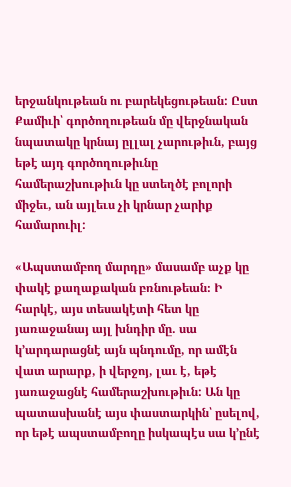երջանկութեան ու բարեկեցութեան: Ըստ Քամիւի՝ գործողութեան մը վերջնական նպատակը կրնայ ըլլալ չարութիւն, բայց եթէ այդ գործողութիւնը համերաշխութիւն կը ստեղծէ բոլորի միջեւ, ան այլեւս չի կրնար չարիք համարուիլ:

«Ապստամբող մարդը» մասամբ աչք կը փակէ քաղաքական բռնութեան։ Ի հարկէ, այս տեսակէտի հետ կը յառաջանայ այլ խնդիր մը. սա կ՚արդարացնէ այն պնդումը, որ ամէն վատ արարք, ի վերջոյ, լաւ է, եթէ յառաջացնէ համերաշխութիւն: Ան կը պատասխանէ այս փաստարկին՝ ըսելով, որ եթէ ապստամբողը իսկապէս սա կ՚ընէ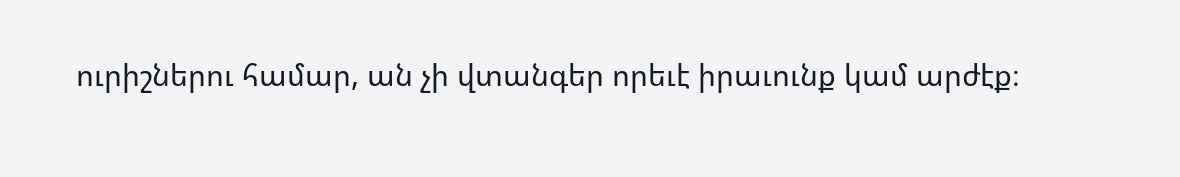ուրիշներու համար, ան չի վտանգեր որեւէ իրաւունք կամ արժէք։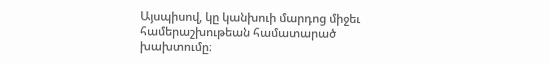Այսպիսով, կը կանխուի մարդոց միջեւ համերաշխութեան համատարած խախտումը։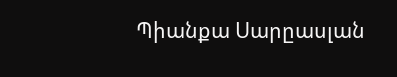Պիանքա Սարըասլան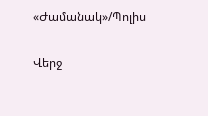«Ժամանակ»/Պոլիս

Վերջ